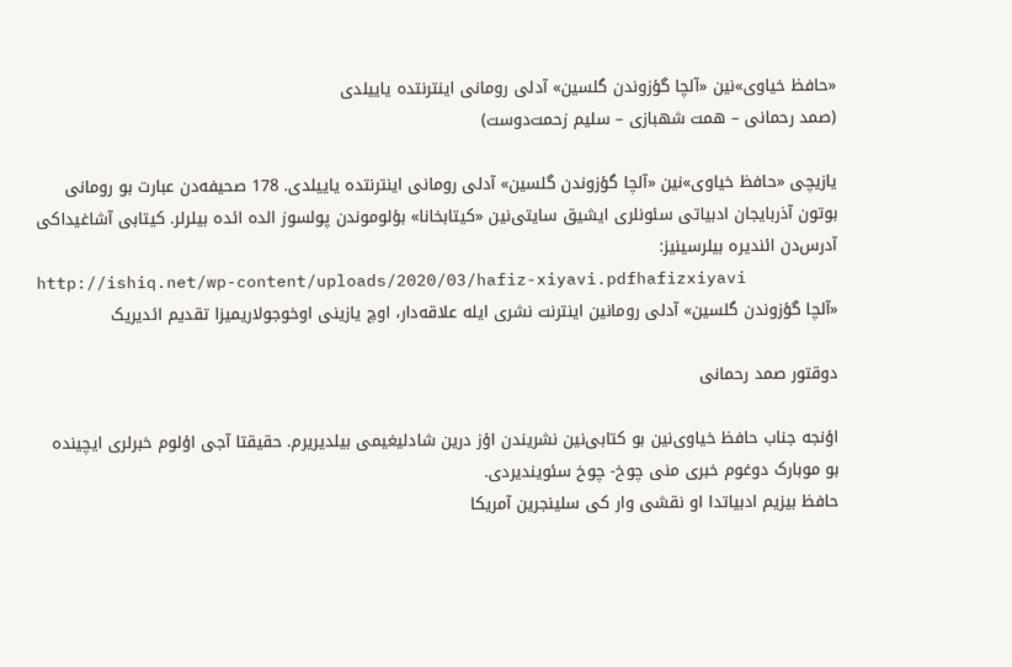«حافظ خیاوی»نین «آلچا گؤزوندن گلسین» آدلی رومانی اینترنتده یاییلدی
(صمد رحمانی – همت شهبازی – سلیم زحمت‌دوست)

یازیچی «حافظ خیاوی»نین «آلچا گؤزوندن گلسین» آدلی رومانی اینترنتده یاییلدی. 178 صحیفه‌دن عبارت بو رومانی بوتون آذربایجان ادبیاتی سئونلری ایشیق سایتی‌نین «کیتابخانا» بؤلوموندن پولسوز الده ائده بیلرلر. کیتابی آشاغیداکی آدرس‌دن ائندیره بیلرسینیز:
http://ishiq.net/wp-content/uploads/2020/03/hafiz-xiyavi.pdfhafizxiyavi
«آلچا گؤزوندن گلسین» آدلی رومانین اینترنت نشری ایله علاقه‌دار، اوچ یازینی اوخوجولاریمیزا تقدیم ائدیریک

دوقتور صمد رحمانی

اؤنجه جناب حافظ خیاوی‌نین بو کتابی‌نین نشریندن اؤز درین شادلیغیمی بیلدیریرم. حقیقتا آجی اؤلوم خبرلری ایچینده بو موبارک دوغوم خبری منی چوخ- چوخ سئویندیردی.
حافظ بیزیم ادبیاتدا او نقشی وار کی سلینجرین آمریکا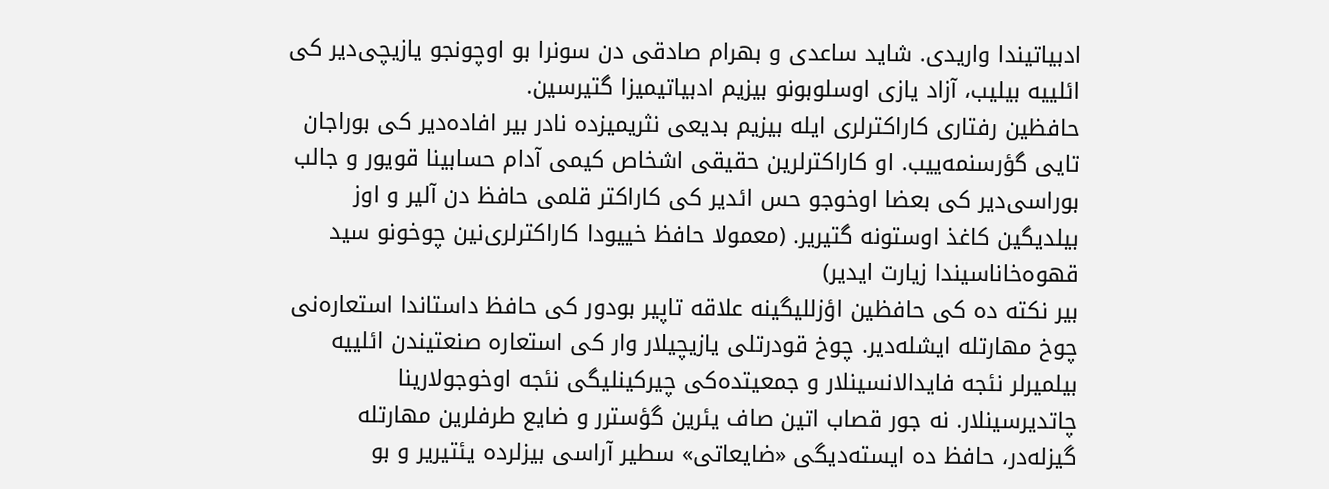ادبیاتیندا واریدی. شاید ساعدی و بهرام صادقی دن سونرا بو اوچونجو یازیچی‌دیر کی ائلییه بیلیب، آزاد یازی اوسلوبونو بیزیم ادبیاتیمیزا گتیرسین.
حافظین رفتاری کاراکترلری ایله بیزیم بدیعی نثریمیزده نادر بیر افاده‌دیر کی بوراجان تایی گؤرسنمه‌ییب. او کاراکترلرین حقیقی اشخاص کیمی آدام حسابینا قویور و جالب بوراسی‌دیر کی بعضا اوخوجو حس ائدیر کی کاراکتر قلمی حافظ دن آلیر و اوز بیلدیگین کاغذ اوستونه گتیریر. (معمولا حافظ خییودا کاراکترلری‌نین چوخونو سید قهوه‌خاناسیندا زیارت ایدیر)
بیر نکته ده کی حافظین اؤزللیگینه علاقه تاپیر بودور کی حافظ داستاندا استعاره‌نی چوخ مهارتله ایشله‌دیر. چوخ قودرتلی یازیچیلار وار کی استعاره صنعتیندن ائلییه بیلمیرلر نئجه فایدالانسینلار و جمعیتده‌کی چیرکینلیگی نئجه اوخوجولارینا چاتدیرسینلار. نه جور قصاب اتین صاف یئرین گؤسترر و ضایع طرفلرین مهارتله گیزله‌در، حافظ ده ایسته‌دیگی «ضایعاتی» سطیر آراسی بیزلرده یئتیریر و بو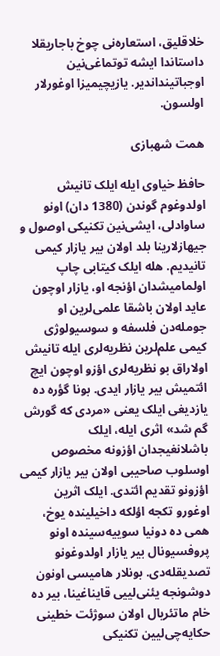خلاقلیق، استعاره‌نی چوخ باجاریقلا داستاندا ایشه توتماغی‌نین اوجباتینداندیر. یازیچیمیزا اوغورلار اولسون.

همت شهبازی

حافظ خیاوی ایله ایلک تانیش اولدوغوم گوندن (1380 دان) اونو ساوادلی، ایشی‌نین تکنیکی اوصول‌ و جیهازلارینا بلد اولان بیر یازار کیمی تانیدیم. هله ایلک کیتابی چاپ اولمامیشدان اؤنجه او، یازار اوچون عاید اولان باشقا علمی‌لرین او جومله‌دن فلسفه و سوسیولوژی‌ کیمی علم‌لرین نظریه‌لری ایله تانیش اولاراق بو نظریه‌لری اؤزو اوچون ایچ ائتمیش بیر یازار ایدی. بونا گؤره ده یازدیغی ایلک یعنی «مردی که گورش گم شد» اثری ایله، ایلک باشلانغیجدان اؤزونه مخصوص اوسلوب صاحیبی اولان بیر یازار کیمی اؤزونو تقدیم ائتدی. ایلک اثرین اوغورو تکجه اؤلکه داخیلینده یوخ، همی ده دونیا سوییه‌سینده اونو پروفسیونال بیر یازار اولدوغونو تصدیقله‌دی. بونلار هامیسی اونون دوشونجه یئنی‌لییی قایناغینا، بیر ده خام ماتئریال اولان سوژئت خطینی حکایه‌چی‌لیین تکنیکی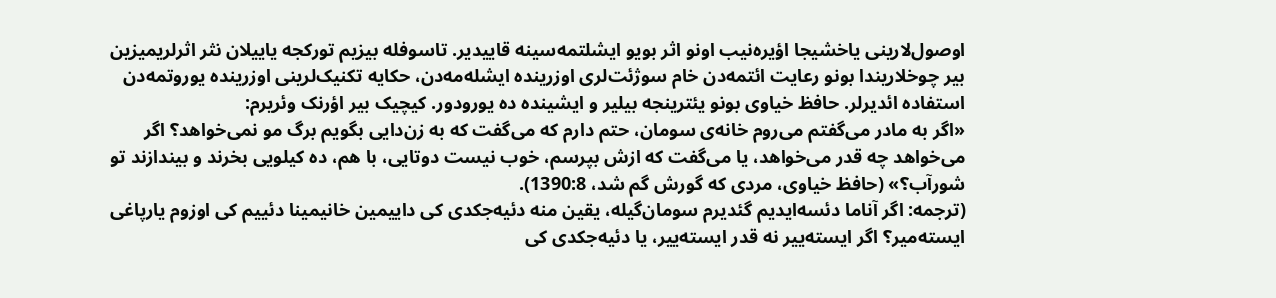اوصول‌لارینی یاخشیجا اؤیره‌نیب اونو اثر بویو ایشلتمه‌سینه قاییدیر. تاسوفله بیزیم تورکجه یاییلان نثر اثرلریمیزین بیر چوخلاریندا بونو رعایت ائتمه‌دن خام سوژئت‌لری اوزرینده ایشله‌مه‌دن، حکایه تکنیک‌لرینی اوزرینده یوروتمه‌دن استفاده ائدیرلر. حافظ خیاوی بونو یئترینجه بیلیر و ایشینده ده یورودور. کیچیک بیر اؤرنک وئریرم:
«اگر به مادر می‌‌گفتم می‌روم خانه‌ی سومان، حتم دارم که می‌گفت که به زن‌دایی بگویم برگ مو نمی‌خواهد؟ اگر می‌خواهد چه قدر می‌خواهد، یا می‌گفت که ازش بپرسم، خوب نیست دوتایی، با هم، ده‌ کیلویی بخرند و بیندازند تو شورآب؟» (حافظ خیاوی، مردی که گورش گم شد، 1390:8).
(ترجمه: اگر آناما دئسه‌ایدیم گئدیرم سومان‌گیله، یقین منه دئیه‌جکدی کی داییمین خانیمینا دئییم کی اوزوم یارپاغی ایسته‌میر؟ اگر ایسته‌ییر نه قدر ایسته‌ییر، یا دئیه‌جکدی کی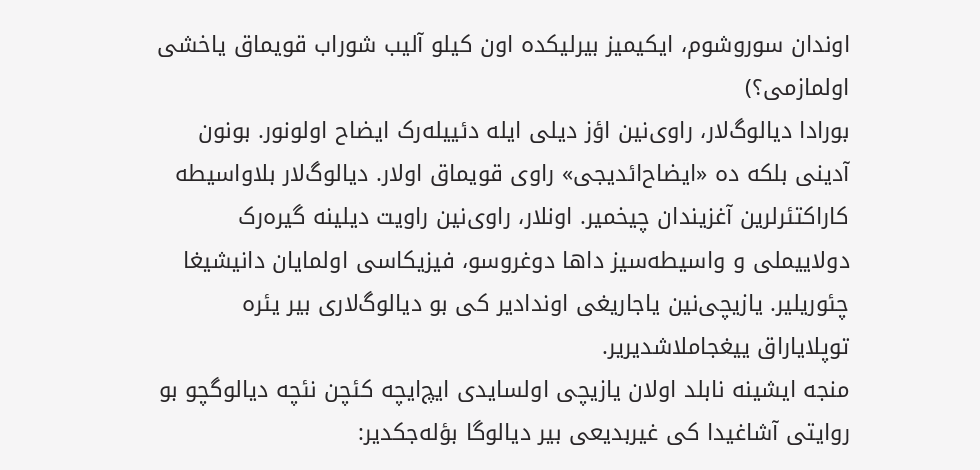اوندان سوروشوم، ایکیمیز بیرلیکده اون کیلو آلیب شوراب قویماق یاخشی اولمازمی؟)
بورادا دیالوگ‌لار، راوی‌نین اؤز دیلی ایله دئییله‌رک ایضاح اولونور. بونون آدینی بلکه ده «ایضاح‌ائدیجی» راوی قویماق اولار. دیالوگ‌لار بلاواسیطه کاراکتئرلرین آغزیندان چیخمیر. اونلار، راوی‌نین راویت دیلینه گیره‌رک دولاییملی و واسیطه‌سیز داها دوغروسو، فیزیکاسی اولمایان دانیشیغا چئوریلیر. یازیچی‌نین یاجاریغی اوندادیر کی بو دیالوگ‌لاری بیر یئره توپلایاراق ییغجاملاشدیریر.
منجه ایشینه نابلد اولان یازیچی اولسایدی ایچ‌ایچه کئچن نئچه دیالوگچو بو روایتی آشاغیدا کی غیربدیعی بیر دیالوگا بؤله‌جکدیر: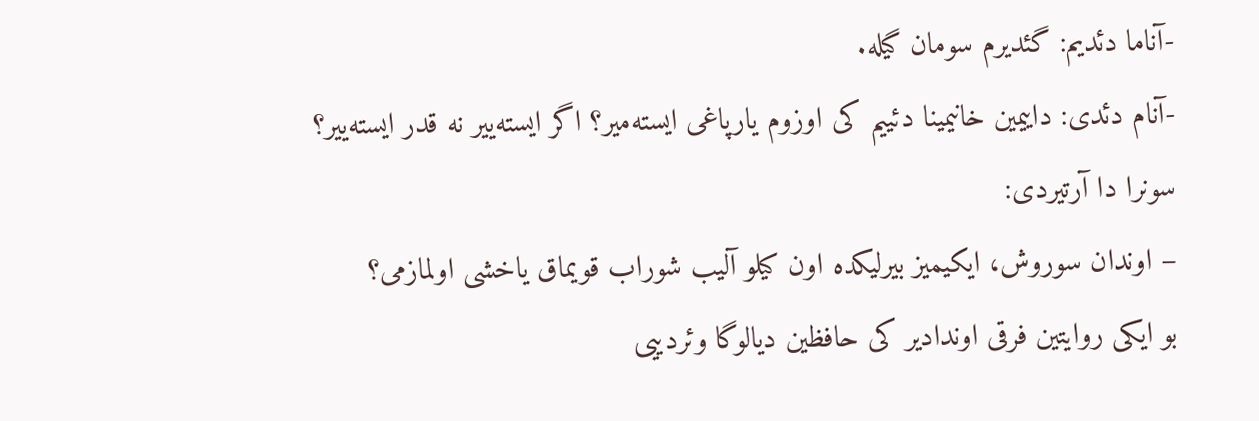-آناما دئدیم: گئدیرم سومان گیله.
-آنام دئدی: داییمین خانیمینا دئییم کی اوزوم یارپاغی ایسته‌میر؟ اگر ایسته‌ییر نه قدر ایسته‌ییر؟
سونرا دا آرتیردی:
– اوندان سوروش، ایکیمیز بیرلیکده اون کیلو آلیب شوراب قویماق یاخشی اولمازمی؟
بو ایکی روایتین فرقی اوندادیر کی حافظین دیالوگا وئردییی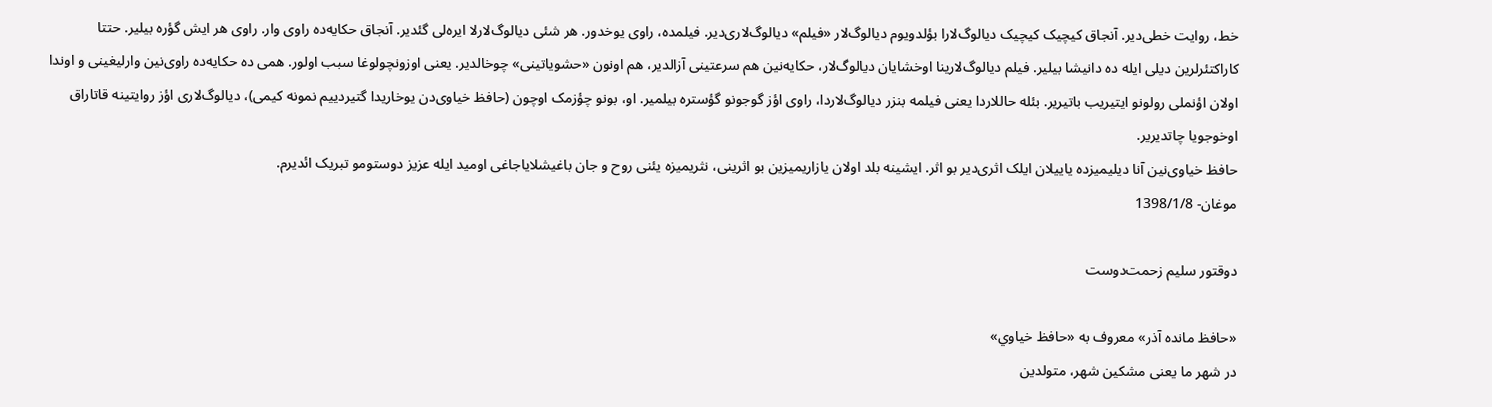خط، روایت خطی‌دیر. آنجاق کیچیک کیچیک دیالوگ‌لارا بؤلدویوم دیالوگ‌لار «فیلم» دیالوگ‌لاری‌دیر. فیلمده، راوی یوخدور. هر شئی دیالوگ‌لارلا ایره‌لی گئدیر. آنجاق حکایه‌ده راوی وار. راوی هر ایش گؤره بیلیر. حتتا کاراکتئرلرین دیلی ایله ده دانیشا بیلیر. فیلم دیالوگ‌لارینا اوخشایان دیالوگ‌لار، حکایه‌نین هم سرعتینی آزالدیر، هم اونون «حشویاتینی» چوخالدیر. یعنی اوزونچولوغا سبب اولور. همی ده حکایه‌ده راوی‌نین وارلیغینی و اوندا اولان اؤنملی رولونو ایتیریب باتیریر. بئله حاللاردا یعنی فیلمه بنزر دیالوگ‌لاردا، راوی اؤز گوجونو گؤستره بیلمیر. او، بونو چؤزمک اوچون (حافظ خیاوی‌دن یوخاریدا گتیردییم نمونه کیمی)، دیالوگ‌لاری اؤز روایتینه قاتاراق اوخوجویا چاتدیریر.
حافظ خیاوی‌نین آنا دیلیمیزده یاییلان ایلک اثری‌دیر بو اثر. ایشینه بلد اولان یازاریمیزین بو اثرینی، نثریمیزه یئنی روح و جان باغیشلایاجاغی اومید ایله عزیز دوستومو تبریک ائدیرم.
موغان- 1398/1/8

دوقتور سلیم زحمت‌دوست

«حافظ مانده آذر» معروف به «حافظ خياوي»
در شهر ما یعنی مشکین شهر، متولدین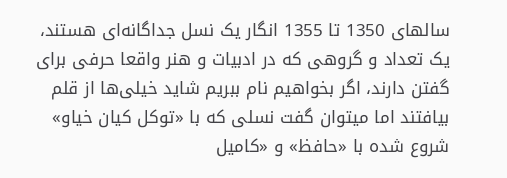سالهای 1350 تا 1355 انگار یک نسل جداگانه‌ای هستند، یک تعداد و گروهی که در ادبیات و هنر واقعا حرفی برای گفتن دارند، اگر بخواهیم نام ببریم شاید خیلی‌ها از قلم بیافتند اما میتوان گفت نسلی که با «توکل کیان خياو» شروع شده با «حافظ» و «کاميل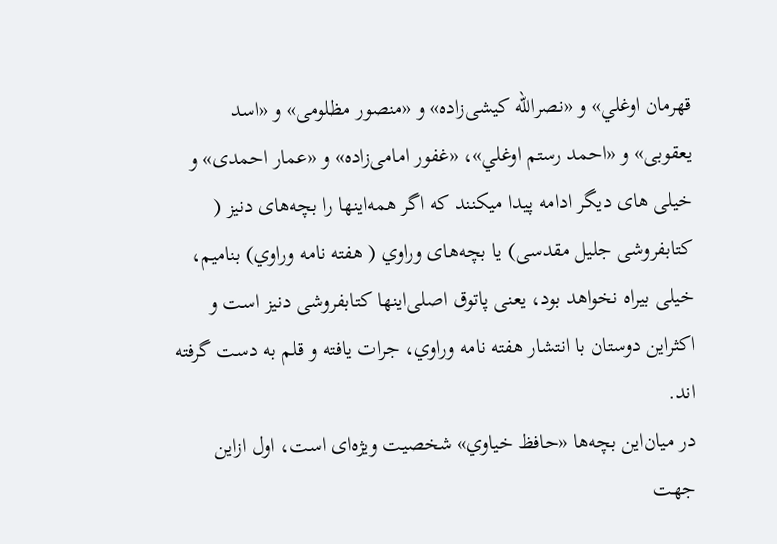قهرمان اوغلي» و «نصرالله کیشی‌زاده» و «منصور مظلومی» و «اسد یعقوبی» و «احمد رستم اوغلي»، «غفور امامی‌زاده» و «عمار احمدی» و خیلی های دیگر ادامه پیدا میکنند که اگر همه‌اینها را بچه‌های دنيز ( کتابفروشی جلیل مقدسی) یا بچه‌های وراوي ( هفته نامه وراوي) بنامیم، خیلی بیراه نخواهد بود، یعنی پاتوق اصلی‌اینها کتابفروشی دنيز است و اکثر‌این دوستان با انتشار هفته نامه وراوي، جرات یافته و قلم به دست گرفته اند.
در میان‌این بچه‌ها «حافظ خياوي» شخصیت ویژه‌ای است، اول از‌این جهت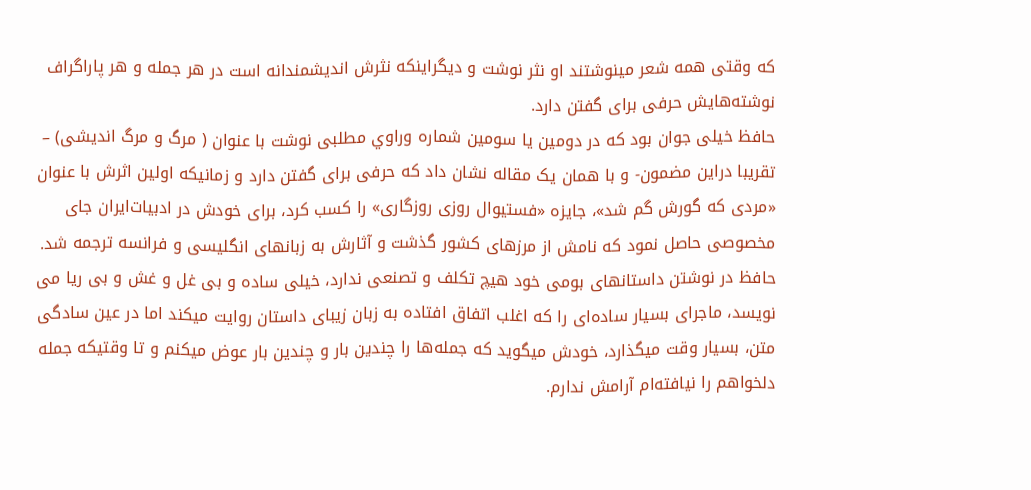که وقتی همه شعر مينوشتند او نثر نوشت و دیگر‌اینکه نثرش اندیشمندانه است در هر جمله و هر پاراگراف نوشته‌هایش حرفی برای گفتن دارد.
حافظ خیلی جوان بود که در دومین یا سومین شماره وراوي مطلبی نوشت با عنوان ( مرگ و مرگ اندیشی) – تقریبا در‌این مضمون- و با همان یک مقاله نشان داد که حرفی برای گفتن دارد و زمانیکه اولین اثرش با عنوان «مردی که گورش گم شد»، جایزه «فستیوال روزی روزگاری» را کسب کرد، برای خودش در ادبیات‌ایران جای مخصوصی حاصل نمود که نامش از مرزهای کشور گذشت و آثارش به زبانهای انگلیسی و فرانسه ترجمه شد.
حافظ در نوشتن داستانهای بومی خود هیچ تکلف و تصنعی ندارد، خیلی ساده و بی غل و غش و بی ریا می نویسد، ماجرای بسیار ساده‌ای را که اغلب اتفاق افتاده به زبان زیبای داستان روایت میکند اما در عین سادگی متن، بسیار وقت میگذارد، خودش میگوید که جمله‌ها را چندین بار و چندین بار عوض میکنم و تا وقتیکه جمله دلخواهم را نیافته‌ام آرامش ندارم.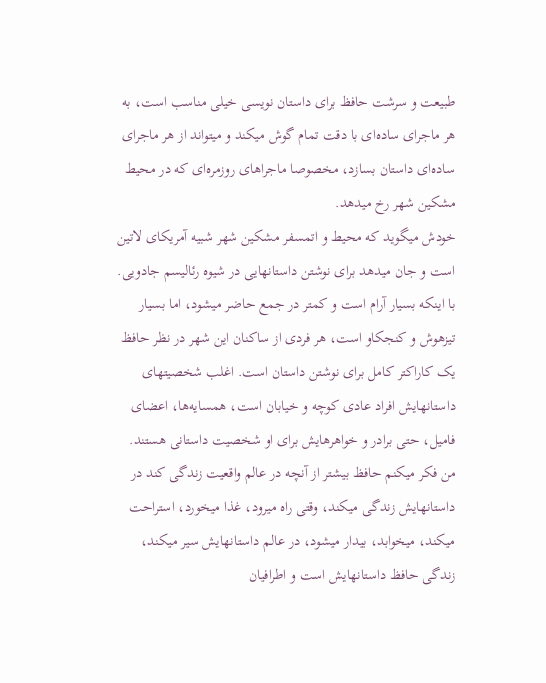طبیعت و سرشت حافظ برای داستان نویسی خیلی مناسب است، به هر ماجرای ساده‌ای با دقت تمام گوش میکند و میتواند از هر ماجرای ساده‌ای داستان بسازد، مخصوصا ماجراهای روزمره‌ای که در محیط مشکین شهر رخ میدهد.
خودش میگوید که محیط و اتمسفر مشکین شهر شبیه آمریکای لاتین است و جان میدهد برای نوشتن داستانهایی در شیوه رئالیسم جادویی.
با‌ اینکه بسیار آرام است و کمتر در جمع حاضر میشود، اما بسیار تیزهوش و کنجکاو است، هر فردی از ساکنان ‌این شهر در نظر حافظ یک کاراکتر کامل برای نوشتن داستان است. اغلب شخصیتهای داستانهایش افراد عادی کوچه و خیابان است، همسایه‌ها، اعضای فامیل، حتی برادر و خواهرهایش برای او شخصیت داستانی هستند.
من فکر میکنم حافظ بیشتر از آنچه در عالم واقعیت زندگی کند در داستانهایش زندگی میکند، وقتی راه میرود، غذا میخورد، استراحت میکند، میخوابد، بیدار میشود، در عالم داستانهایش سیر میکند، زندگی حافظ داستانهایش است و اطرافیان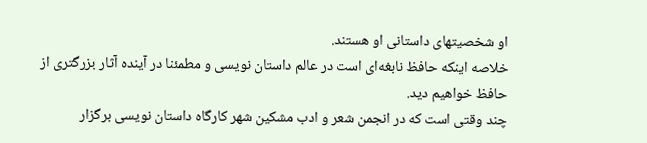او شخصیتهای داستانی او هستند.
خلاصه ‌اینکه حافظ نابغه‌ای است در عالم داستان نویسی و مطمئنا در‌ آینده آثار بزرگتری از حافظ خواهیم دید.
چند وقتی است که در انجمن شعر و ادب مشکین شهر کارگاه داستان نویسی برگزار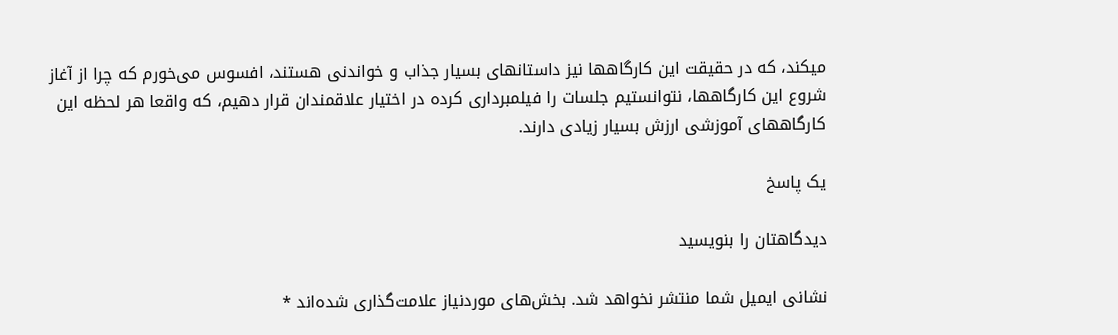میکند، که در حقیقت ‌این کارگاهها نیز داستانهای بسیار جذاب و خواندنی هستند، افسوس می‌خورم که چرا از آغاز شروع ‌این کارگاهها، نتوانستیم جلسات را فیلمبرداری کرده در اختیار علاقمندان قرار دهیم، که واقعا هر لحظه ‌این کارگاههای آموزشی ارزش بسیار زیادی دارند.

یک پاسخ

دیدگاهتان را بنویسید

نشانی ایمیل شما منتشر نخواهد شد. بخش‌های موردنیاز علامت‌گذاری شده‌اند *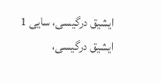ایشیق درگیسی، سایی 1
ایشیق درگیسی،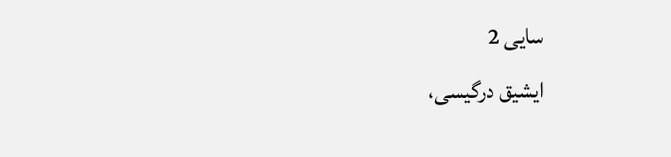سایی 2
ایشیق درگیسی،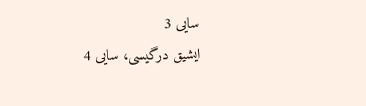سایی 3
ایشیق درگیسی، سایی 4